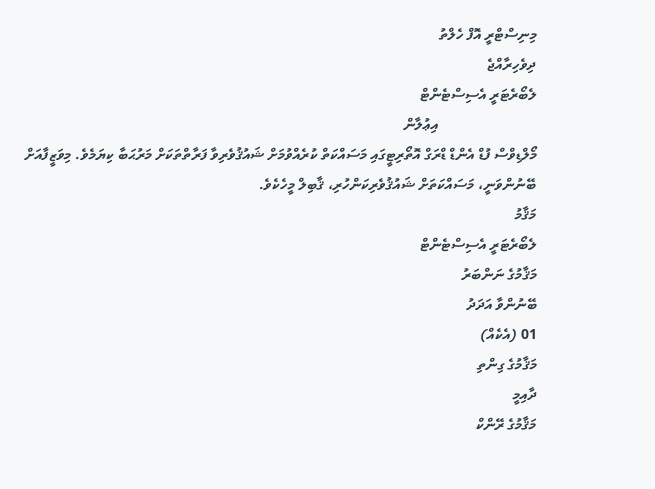މިނިސްޓްރީ އޮފް ހެލްތު
ދިވެހިރާއްޖެ
ލެބޯރެޓަރީ އެސިސްޓެންޓް
                           އިޢުލާން
މޯލްޑިވްސް ފުޑް އެންޑް ޑްރަގް އޮތޯރިޓީގައި މަސައްކަތް ކުރެއްވުމަށް ޝައުޤުވެރިވާ ފަރާތްތަކަށް މަރުޙަބާ ކިޔަމެވެ. މިވަޒީފާއަށް ބޭނުންވަނީ، މަސައްކަތަށް ޝައުޤުވެރިކަންހުރި، ޤާބިލް މީހެކެވެ.
މަޤާމު
ލެބޯރެޓަރީ އެސިސްޓެންޓް
މަޤާމުގެ ނަންބަރު
ބޭނުންވާ އަދަދު
01 (އެކެއް)
މަޤާމުގެ ގިންތި
ދާއިމީ
މަޤާމުގެ ރޭންކް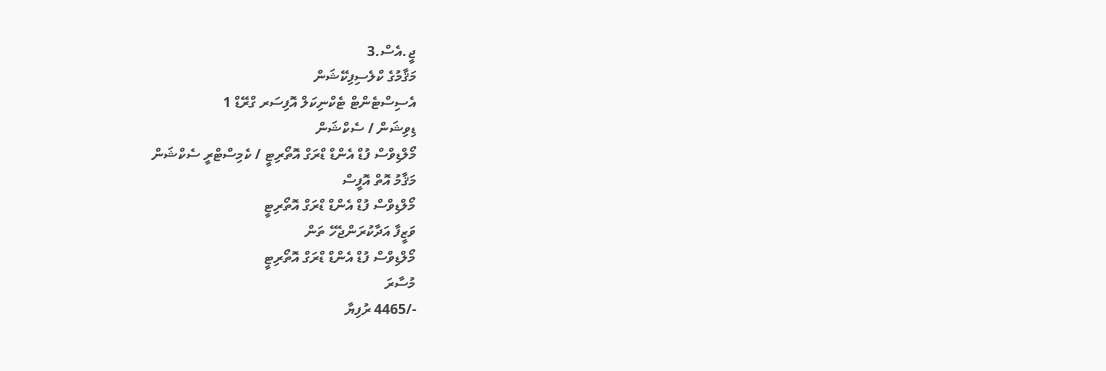ޖީ.އެސް.3
މަޤާމުގެ ކްލެސިފިކޭޝަން
އެސިސްޓެންޓް ޓެކްނިކަލް އޮފިސަރ ގްރޭޑް 1
ޑިވިޝަން / ސެކްޝަން
މޯލްޑިވްސް ފުޑް އެންޑް ޑްރަގް އޮތޯރިޓީ / ކެމިސްޓްރީ ސެކްޝަން
މަޤާމު އޮތް އޮފީސް
މޯލްޑިވްސް ފުޑް އެންޑް ޑްރަގް އޮތޯރިޓީ
ވަޒީފާ އަދާކުރަންޖެހޭ ތަން
މޯލްޑިވްސް ފުޑް އެންޑް ޑްރަގް އޮތޯރިޓީ
މުސާރަ
-/4465 ރުފިޔާ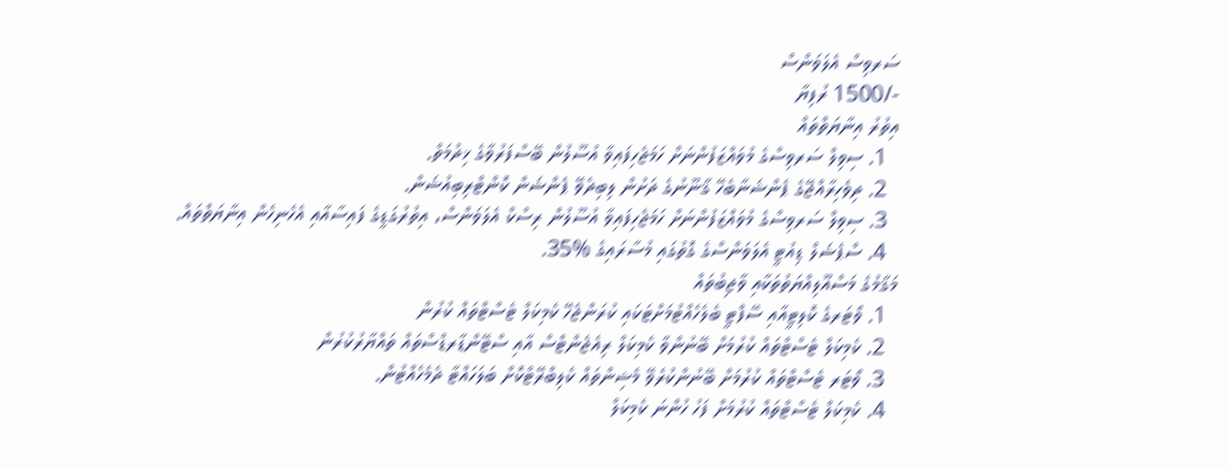ސަރވިސް އެލަވަންސް
-/1500 ރުފިޔާ
އިތުރު އިނާޔަތްތައް
  1. ސިވިލް ސަރވިސްގެ މުވައްޒަފުންނަށް ހަމަޖެހިފައިވާ އުސޫލުން ބޭސްފަރުވާގެ ޚިދުމަތް.
  2. ދިވެހިރާއްޖޭގެ ޕެންޝަނާބެހޭ ޤާނޫނުގެ ދަށުން ލިބިދެވޭ ޕެންޝަން ކޮންޓްރިބިއުޝަން.
  3. ސިވިލް ސަރވިސްގެ މުވައްޒަފުންނަށް ހަމަޖެހިފައިވާ އުސޫލުން ރިސްކް އެލަވަންސް، އިތުރުގަޑީގެ ފައިސާއާއި އެހެނިހެން އިނާޔަތްތައް.
  4. ސްޕެޝަލް ޑިއުޓީ އެލަވަންސްގެ ގޮތުގައި މުސާރައިގެ %35.
މަޤާމުގެ މަސްއޫލިއްޔަތުތަކާއި ވާޖިބުތައް
  1. ވޯޓަރގެ ކޮލިޓީއާއި ސޭފްޓީ ބެލެހެއްޓުމަށްޓަކައި ކުރަންޖެހޭ ކެމިކަލް ޓެސްޓްތައް ކުރުން
  2. ކެމިކަލް ޓެސްޓްތައް ކުރުމަށް ބޭނުންވާ ކެމިކަލް ރިއެޖެންޓްސް އާއި ސްޓޭންޑާރޑްސްތައް ތައްޔާރުކުރުން
  3. ވޯޓަރ ޓެސްޓްތައް ކުރުމަށް ބޭނުންކުރެވޭ މެޝިންތައް ކެލިބްރޭޓްކޮށް ބަލަހައްޓާ ދެމެހެއްޓުން.
  4. ކެމިކަލް ޓެސްޓްތައް ކުރުމަށް ފަހު ހުންނަ ކެމިކަލް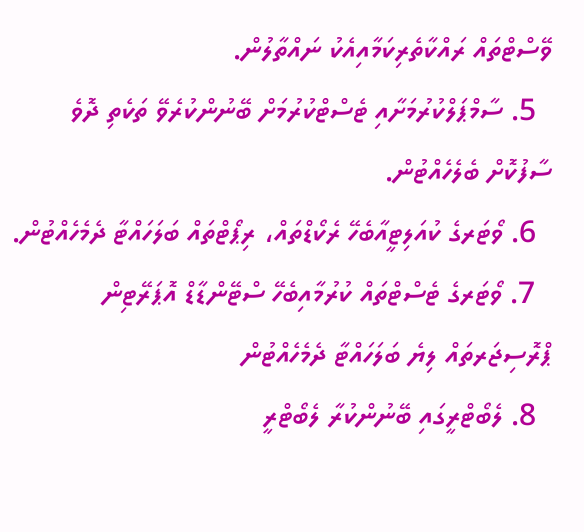ވޭސްޓްތައް ރައްކާތެރިކަމާއިއެކު ނައްތާލުން.
  5. ސާމްޕަލްކުރުމަށާއި ޓެސްޓްކުރުމަށް ބޭނުންކުރެވޭ ތަކެތި ދޮވެ ސާފުކޮށް ބެލެހެއްޓުން.
  6. ވޯޓަރގެ ކުއަލިޓީއާބެހޭ ރެކޯޑްތައް، ރިޕޯޓްތައް ބަލަހައްޓާ ދެމެހެއްޓުން.
  7. ވޯޓަރގެ ޓެސްޓްތައް ކުރުމާއިބެހޭ ސްޓޭންޑާޑް އޮޕަރޭޓިން ޕްރޮސިޖަރތައް ލިޔެ ބަލަހައްޓާ ދެމެހެއްޓުން
  8. ލެބޯޓްރީގައި ބޭނުންކުރާ ލެބޯޓްރީ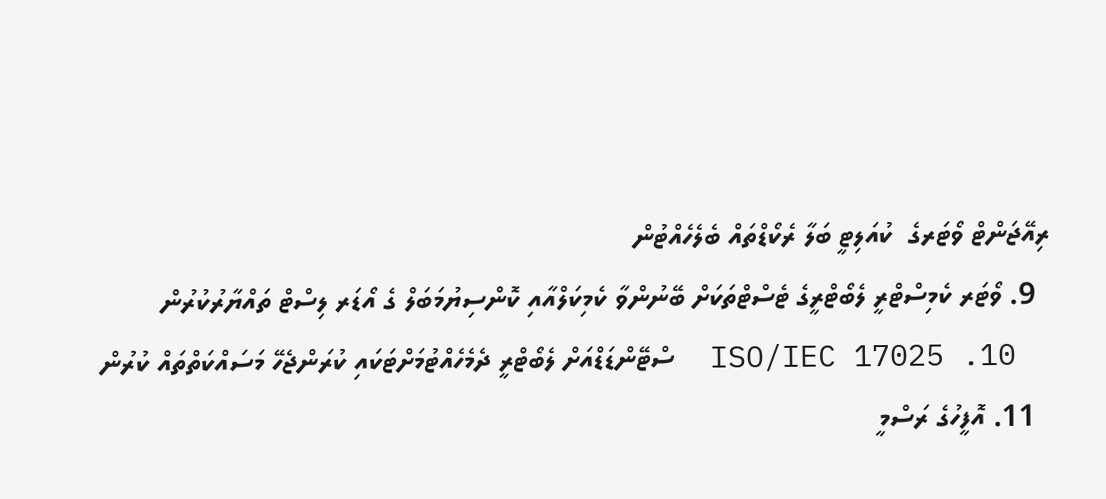ރިއޭޖަންޓް ވޯޓަރގެ  ކުއަލިޓީ ބަލާ ރެކޯޑްތައް ބެލެހެއްޓުން
  9. ވޯޓަރ ކެމިސްޓްރީ ލެބޯޓްރީގެ ޓެސްޓްތަކަށް ބޭނުންވާ ކެމިކަލްއާއި ކޮންސިޔުމަބަލް ގެ އޯޑަރ ލިސްޓް ތައްޔާރުކުރުން
  10. ISO/IEC 17025  ސްޓޭންޑަޑްއަށް ލެބޯޓްރީ ދެމެހެއްޓުމަށްޓަކައި ކުރަންޖެހޭ މަސައްކަތްތައް ކުރުން
  11. އޮފީހުގެ ރަސްމީ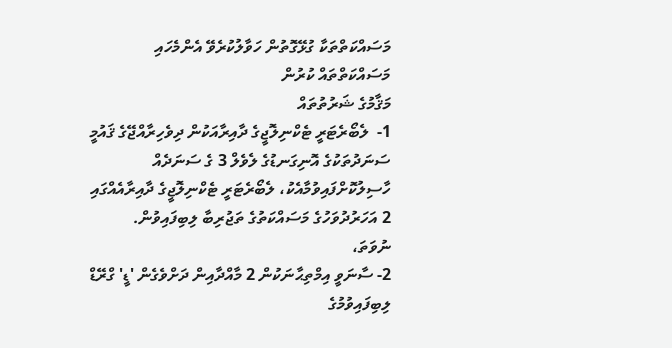މަސައްކަތްތަކާ ގުޅޭގޮތުން ހަވާލުކުރެވޭ އެންމެހައި މަސައްކަތްތައް ކުރުން
މަޤާމުގެ ޝަރުތުތައް
1-  ލެބޯރެޓަރީ ޓެކްނިލޮޖީގެ ދާއިރާއަކުން ދިވެހިރާއްޖޭގެ ޤައުމީ ސަނަދުތަކުގެ އޮނިގަނޑުގެ ލެވެލް 3 ގެ ސަނަދެއް ހާސިލުކޮށްފައިވުމާއެކު، ލެބޯރެޓަރީ ޓެކްނިލޮޖީގެ ދާއިރާއެއްގައި 2 އަހަރުދުވަހުގެ މަސައްކަތުގެ ތަޖުރިބާ ލިބިފައިވުން.
ނުވަތަ،
2- ސާނަވީ އިމްތިޙާނަކުން 2 މާއްދާއިން ދަށްވެގެން 'ޑީ' ގްރޭޑް ލިބިފައިވުމުގެ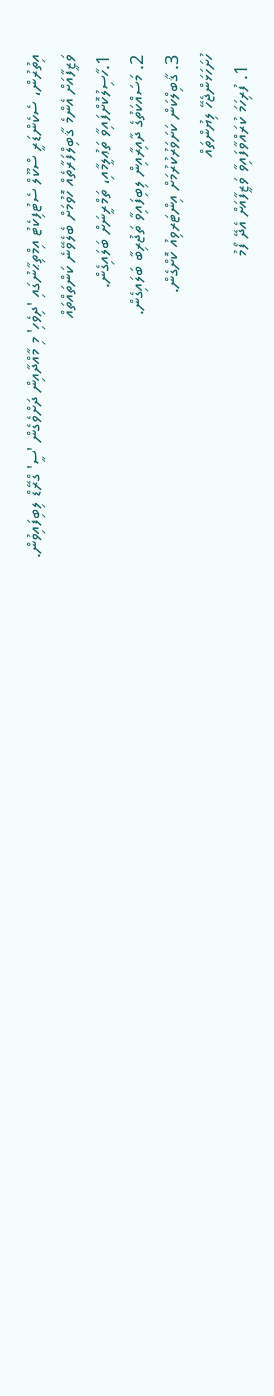އިތުރުން، ސެކެންޑަރީ ސްކޫލް ސެޓުފިކެޓު އިމްތިޙާނުގައި 'ދިވެހި' މި މާއްދާއިން ދަށްވެގެން 'ސީ' ގްރޭޑް ލިބިފައިވުން.
ވަޒީފާއަށް އެންމެ ޤާބިލްފަރާތެއް ހޮވުމަށް ބެލެވޭނެ ކަންތައްތައް
1.ހާސިލުކޮށްފައިވާ ތަޢުލީމާއި، ތަމްރީނަށް ބަލައިގެން.
2. މަސައްކަތުގެ ދާއިރާއިން ލިބިފައިވާ ތަޖުރިބާ ބަލައިގެން.
3. ޤާބިލްކަން ކަށަވަރުކުރުމަށް އިންޓަރވިއު ކޮށްގެން.
ހުށަހަޅަންޖެހޭ ލިޔުންތައް
  1. ފުރިހަމަ ކުރައްވާފައިވާ ވަޒީފާއަށް އެދޭ ފޯމު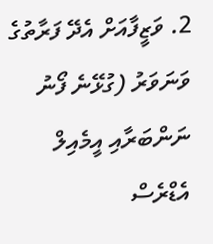2. ވަޒީފާއަށް އެދޭ ފަރާތުގެ ވަނަވަރު (ގުޅޭނެ ފޯނު ނަންބަރާއި އީމެއިލް އެޑްރެސް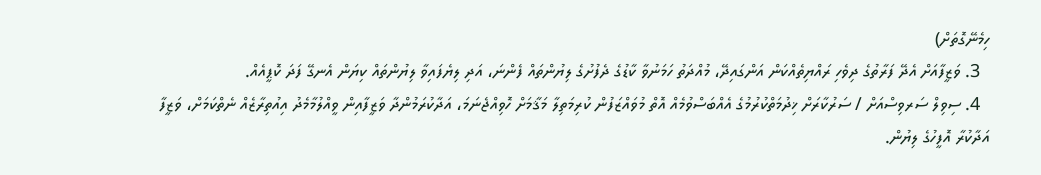ހިމެނޭގޮތަށް)
  3. ވަޒީފާއަށް އެދޭ ފަރާތުގެ ދިވެހި ރައްޔިތެއްކަން އަންގައިދޭ، މުއްދަތު ހަމަނުވާ ކާޑުގެ ދެފުށުގެ ލިޔުންތައް ފެންނަ، އަދި ލިޔެފައިވާ ލިޔުންތައް ކިޔަން އެނގޭ ފަދަ ކޮޕީއެއް.
  4. ސިވިލް ސަރވިސްއަށް / ސަރުކާރަށް ޚިދުމަތްކުރުމުގެ އެއްބަސްވުމެއް އޮތް މުވައްޒަފުން ކުރިމަތިލާ މަޤާމަށް ހޮވިއްޖެނަމަ، އަދާކުރަމުންދާ ވަޒީފާއިން ވީއްލުމާމެދު އިއުތިރާޒެއް ނެތްކަމަށް، ވަޒީފާ އަދާކުރާ އޮފީހުގެ ލިޔުން.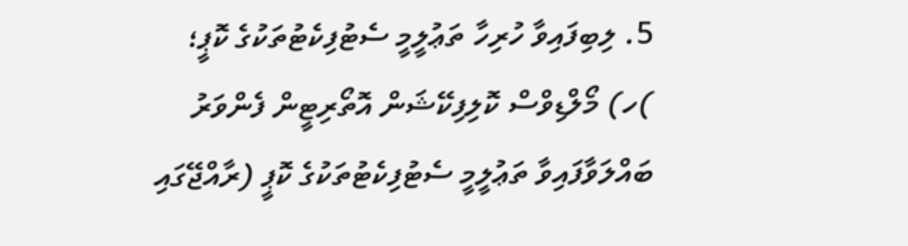5. ލިބިފައިވާ ހުރިހާ ތަޢުލީމީ ސެޓުފިކެޓުތަކުގެ ކޮޕީ؛
)ހ) މޯލްޑިވްސް ކޮލިފިކޭޝަން އޮތޯރިޓީން ފެންވަރު ބައްލަވާފައިވާ ތަޢުލީމީ ސެޓުފިކެޓުތަކުގެ ކޮޕީ (ރާއްޖޭގައި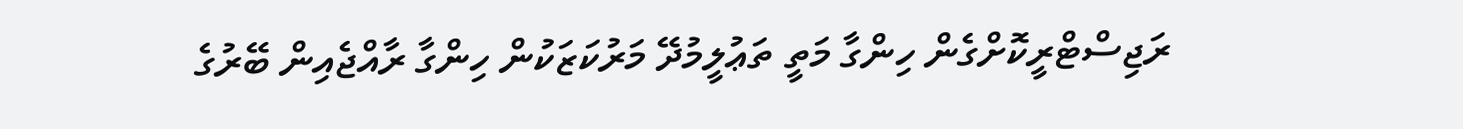ރަޖިސްޓްރީކޮށްގެން ހިންގާ މަތީ ތަޢުލީމުދޭ މަރުކަޒަކުން ހިންގާ ރާއްޖެއިން ބޭރުގެ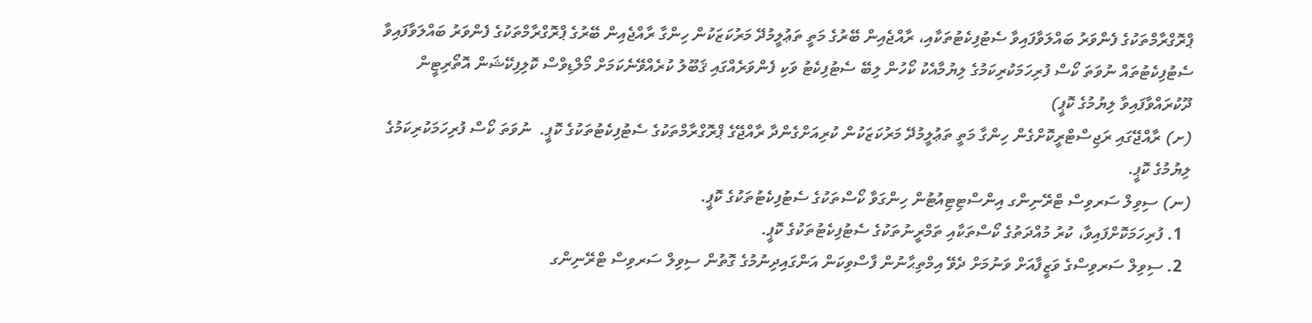ޕްރޮގްރާމްތަކުގެ ފެންވަރު ބައްލަވާފައިވާ ސެޓުފިކެޓުތަކާއި، ރާއްޖެއިން ބޭރުގެ މަތީ ތަޢުލީމުދޭ މަރުކަޒަކުން ހިންގާ ރާއްޖެއިން ބޭރުގެ ޕްރޮގްރާމްތަކުގެ ފެންވަރު ބައްލަވާފައިވާ ސެޓުފިކެޓުތައް ނުވަތަ ކޯސް ފުރިހަމަކުރިކަމުގެ ލިޔުމާއެކު ކޯހުން ލިބޭ ސެޓުފިކެޓު ވަކި ފެންވަރެއްގައި ޤަބޫލު ކުރެއްވޭނެކަމަށް މޯލްޑިވްސް ކޮލިފިކޭޝަން އޮތޯރިޓީން ދޫކުރައްވާފައިވާ ލިޔުމުގެ ކޮޕީ)
(ށ) ރާއްޖޭގައި ރަޖިސްޓްރީކޮށްގެން ހިންގާ މަތީ ތަޢުލީމުދޭ މަރުކަޒަކުން ކުރިއަށްގެންދާ ރާއްޖޭގެ ޕްރޮގްރާމްތަކުގެ ސެޓުފިކެޓުތަކުގެ ކޮޕީ.  ނުވަތަ ކޯސް ފުރިހަމަކުރިކަމުގެ ލިޔުމުގެ ކޮޕީ.
(ނ) ސިވިލް ސަރވިސް ޓްރޭނިންގ އިންސްޓިޓިއުޓުން ހިންގަވާ ކޯސްތަކުގެ ސެޓުފިކެޓުތަކުގެ ކޮޕީ.
  1. ފުރިހަމަކޮށްފައިވާ، ކުރު މުއްދަތުގެ ކޯސްތަކާއި ތަމްރީނުތަކުގެ ސެޓުފިކެޓުތަކުގެ ކޮޕީ.
  2. ސިވިލް ސަރވިސްގެ ވަޒީފާއަށް ވަނުމަށް ދެވޭ އިމްތިޙާނުން ފާސްވިކަން އަންގައިދިނުމުގެ ގޮތުން ސިވިލް ސަރވިސް ޓްރޭނިންގ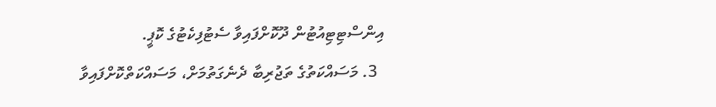އިންސްޓިޓިއުޓުން ދޫކޮށްފައިވާ ސެޓުފިކެޓުގެ ކޮޕީ.
  3. މަސައްކަތުގެ ތަޖުރިބާ ދެނެގަތުމަށް، މަސައްކަތްކޮށްފައިވާ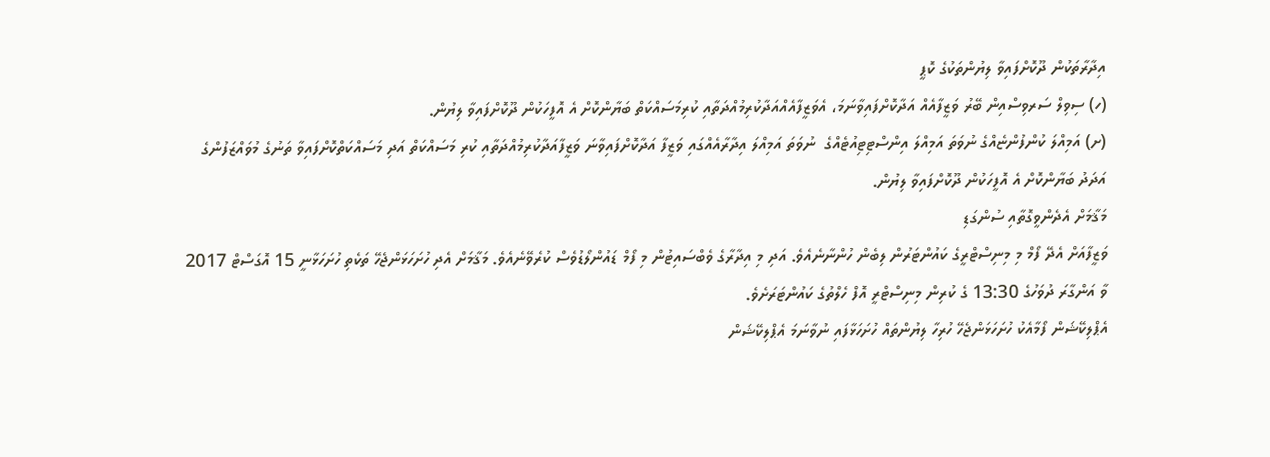އިދާރާތަކުން ދޫކޮށްފައިވާ ލިޔުންތަކުގެ ކޮޕީ
(ހ) ސިވިލް ސަރވިސްއިން ބޭރު ވަޒީފާއެއް އަދާކޮށްފައިވާނަމަ، އެވަޒީފާއެއްއަދާކުރިމުއްދަތާއި ކުރިމަސައްކަތް ބަޔާންކޮށް އެ އޮފީހަކުން ދޫކޮށްފައިވާ ލިޔުން.
(ށ) އަމިއްލަ ކުންފުންޏެއްގެ ނުވަތަ އަމިއްލަ އިންސްޓިޓިއުޓެއްގެ  ނުވަތަ އަމިއްލަ އިދާރާއެއްގައި ވަޒީފާ އަދާކޮށްފައިވާނަ ވަޒީފާއަދާކުރިމުއްދަތާއި ކުރި މަސައްކަތް އަދި މަސައްކަތްކޮށްފައިވާ ތަނުގެ މުވައްޒަފުންގެ އަދަދު ބަޔާންކޮށް އެ އޮފީހަކުން ދޫކޮށްފައިވާ ލިޔުން.
މަޤާމަށް އެދެންވީގޮތާއި ސުންގަޑި
ވަޒީފާއަށް އެދޭ ފޯމް މި މިނިސްޓްރީގެ ކައުންޓަރުން ލިބެން ހުންނާނެއެވެ. އަދި މި އިދާރާގެ ވެބްސައިޓުން މި ފޯމް ޑައުންލޯޑުވެސް ކުރެވޭނެއެވެ. މަޤާމަށް އެދި ހުށަހަޅަންޖެހޭ ތަކެތި ހުށަހަޅާނީ 15 އޮގަސްޓް 2017 ވާ އަންގާރަ ދުވަހުގެ 13:30 ގެ ކުރިން މިނިސްޓްރީ އޮފް ހެލްތުގެ ކައުންޓަރަށެވެ.
އެޕްލިކޭޝަން ފޯމާއެކު ހުށަހަޅަންޖެހޭ ހުރިހާ ލިޔުންތައް ހުށަހަޅާފައި ނުވާނަމަ އެޕްލިކޭޝަން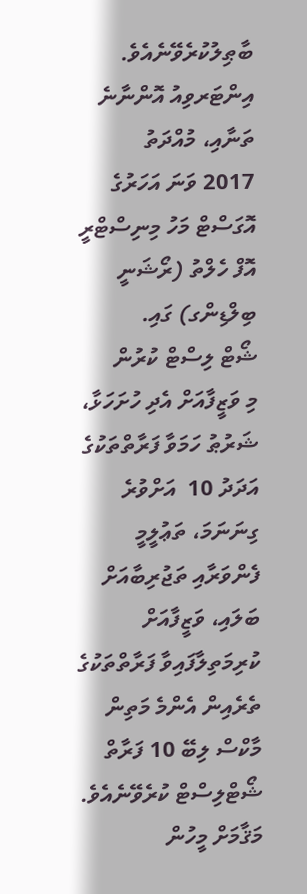ބާޠިލުކުރެވޭނެއެވެ.
އިންޓަރވިއު އޮންނާނެ ތަނާއި، މުއްދަތު
2017 ވަނަ އަހަރުގެ އޮގަސްޓް މަހު މިނިސްޓްރީ އޮފް ހެލްތު (ރޯޝަނީ  ބިލްޑިންގ) ގައި.
ޝޯޓް ލިސްޓް ކުރުން
މި ވަޒީފާއަށް އެދި ހުށަހަޅާ، ޝަރުޠު ހަމަވާ ފަރާތްތަކުގެ އަދަދު 10  އަށްވުރެ ގިނަނަމަ، ތަޢުލީމީ ފެންވަރާއި ތަޖުރިބާއަށް ބަލައި، ވަޒީފާއަށް ކުރިމަތިލާފައިވާ ފަރާތްތަކުގެ ތެރެއިން އެންމެ މަތިން މާކްސް ލިބޭ 10 ފަރާތް ޝޯޓްލިސްޓް ކުރެވޭނެއެވެ.
މަޤާމަށް މީހުން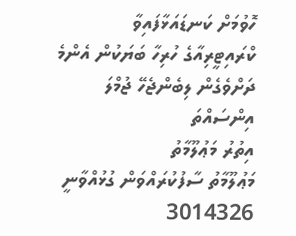ހޮވުމަށް ކަނޑައަޅާފައިވާ ކްރައިޓީރިއާގެ ހުރިހާ ބަޔަކުން އެންމެ ދަށްވެގެން ލިބެންޖެހޭ ޖުމްލަ އިންސައްތަ
އިތުރު މަޢުލޫމާތު
މަޢުލޫމާތު ސާފުކުރައްވަން ގުޅުއްވާނީ 3014326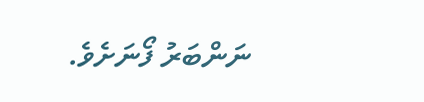ނަންބަރު ފޯނަށެވެ.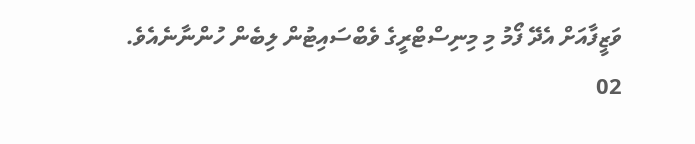ވަޒީފާއަށް އެދޭ ފޯމު މި މިނިސްޓްރީގެ ވެބްސައިޓުން ލިބެން ހުންނާނެއެވެ.
02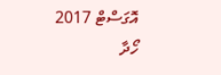އޮގަސްޓް 2017
ހޯދާ